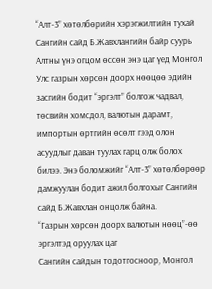“Алт-3” хөтөлбөрийн хэрэгжилтийн тухай Сангийн сайд Б.Жавхлангийн байр суурь
Алтны үнэ огцом өссөн энэ цаг үед Монгол Улс газрын хөрсөн доорх нөөцөө эдийн засгийн бодит “эргэлт” болгож чадвал, төсвийн хомсдол, валютын дарамт, импортын өртгийн өсөлт гээд олон асуудлыг даван туулах гарц олж болох билээ. Энэ боломжийг “Алт-3” хөтөлбөрөөр дамжуулан бодит ажил болгохыг Сангийн сайд Б.Жавхлан онцолж байна.
“Газрын хөрсөн доорх валютын нөөц”-өө эргэлтэд оруулах цаг
Сангийн сайдын тодотгосноор, Монгол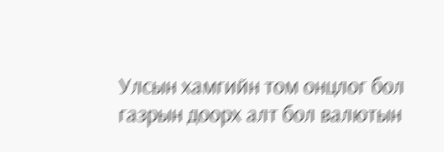Улсын хамгийн том онцлог бол газрын доорх алт бол валютын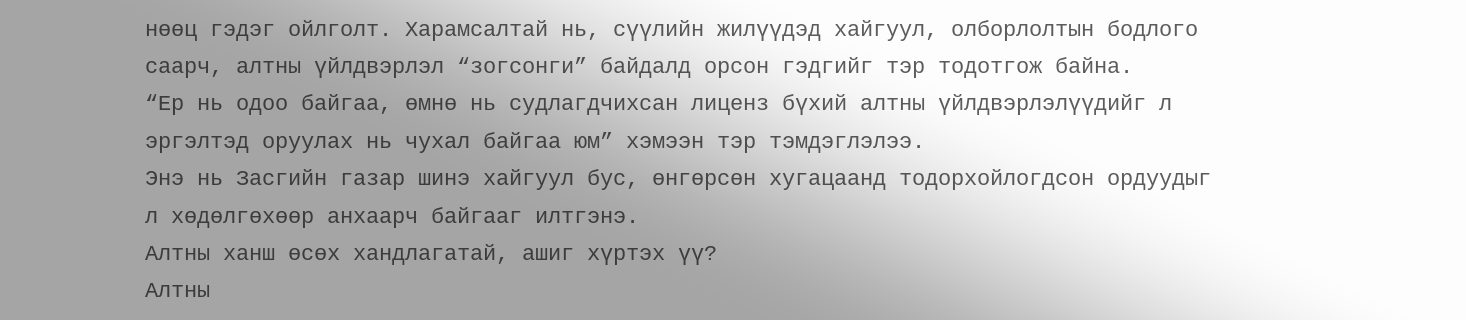нөөц гэдэг ойлголт. Харамсалтай нь, сүүлийн жилүүдэд хайгуул, олборлолтын бодлого саарч, алтны үйлдвэрлэл “зогсонги” байдалд орсон гэдгийг тэр тодотгож байна.
“Ер нь одоо байгаа, өмнө нь судлагдчихсан лиценз бүхий алтны үйлдвэрлэлүүдийг л эргэлтэд оруулах нь чухал байгаа юм” хэмээн тэр тэмдэглэлээ.
Энэ нь Засгийн газар шинэ хайгуул бус, өнгөрсөн хугацаанд тодорхойлогдсон ордуудыг л хөдөлгөхөөр анхаарч байгааг илтгэнэ.
Алтны ханш өсөх хандлагатай, ашиг хүртэх үү?
Алтны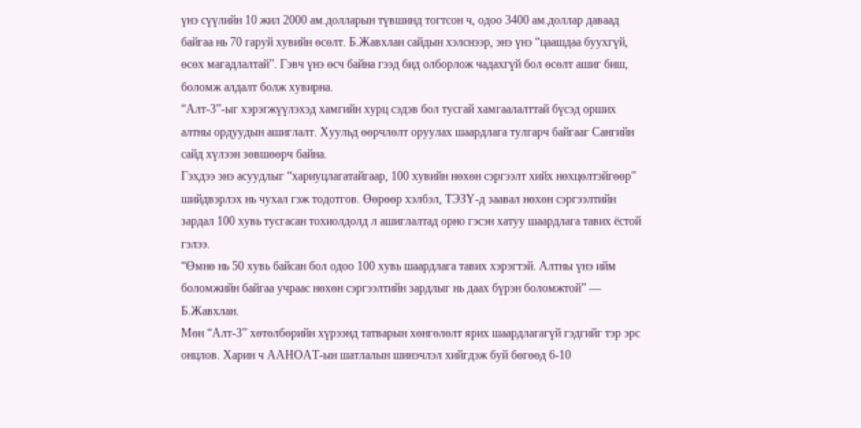үнэ сүүлийн 10 жил 2000 ам.долларын түвшинд тогтсон ч, одоо 3400 ам.доллар даваад байгаа нь 70 гаруй хувийн өсөлт. Б.Жавхлан сайдын хэлснээр, энэ үнэ “цаашдаа буухгүй, өсөх магадлалтай”. Гэвч үнэ өсч байна гээд бид олборлож чадахгүй бол өсөлт ашиг биш, боломж алдалт болж хувирна.
“Алт-3”-ыг хэрэгжүүлэхэд хамгийн хурц сэдэв бол тусгай хамгаалалттай бүсэд орших алтны ордуудын ашиглалт. Хуульд өөрчлөлт оруулах шаардлага тулгарч байгааг Сангийн сайд хүлээн зөвшөөрч байна.
Гэхдээ энэ асуудлыг “хариуцлагатайгаар, 100 хувийн нөхөн сэргээлт хийх нөхцөлтэйгөөр” шийдвэрлэх нь чухал гэж тодотгов. Өөрөөр хэлбэл, ТЭЗҮ-д заавал нөхөн сэргээлтийн зардал 100 хувь тусгасан тохиолдолд л ашиглалтад орно гэсэн хатуу шаардлага тавих ёстой гэлээ.
“Өмнө нь 50 хувь байсан бол одоо 100 хувь шаардлага тавих хэрэгтэй. Алтны үнэ ийм боломжийн байгаа учраас нөхөн сэргээлтийн зардлыг нь даах бүрэн боломжтой” — Б.Жавхлан.
Мөн “Алт-3” хөтөлбөрийн хүрээнд татварын хөнгөлөлт ярих шаардлагагүй гэдгийг тэр эрс онцлов. Харин ч ААНОАТ-ын шатлалын шинэчлэл хийгдэж буй бөгөөд 6-10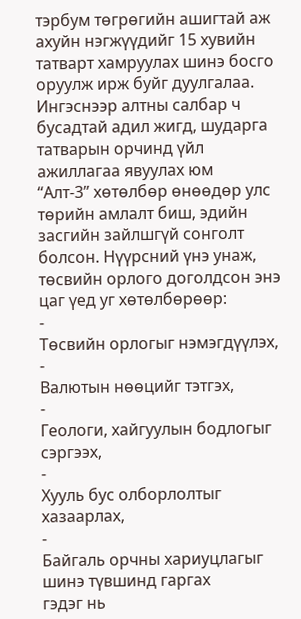тэрбум төгрөгийн ашигтай аж ахуйн нэгжүүдийг 15 хувийн татварт хамруулах шинэ босго оруулж ирж буйг дуулгалаа. Ингэснээр алтны салбар ч бусадтай адил жигд, шударга татварын орчинд үйл ажиллагаа явуулах юм
“Алт-3” хөтөлбөр өнөөдөр улс төрийн амлалт биш, эдийн засгийн зайлшгүй сонголт болсон. Нүүрсний үнэ унаж, төсвийн орлого доголдсон энэ цаг үед уг хөтөлбөрөөр:
-
Төсвийн орлогыг нэмэгдүүлэх,
-
Валютын нөөцийг тэтгэх,
-
Геологи, хайгуулын бодлогыг сэргээх,
-
Хууль бус олборлолтыг хазаарлах,
-
Байгаль орчны хариуцлагыг шинэ түвшинд гаргах
гэдэг нь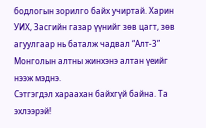бодлогын зорилго байх учиртай. Харин УИХ, Засгийн газар үүнийг зөв цагт, зөв агуулгаар нь баталж чадвал “Алт-3” Монголын алтны жинхэнэ алтан үеийг нээж мэднэ.
Сэтгэгдэл хараахан байхгүй байна. Та эхлээрэй!